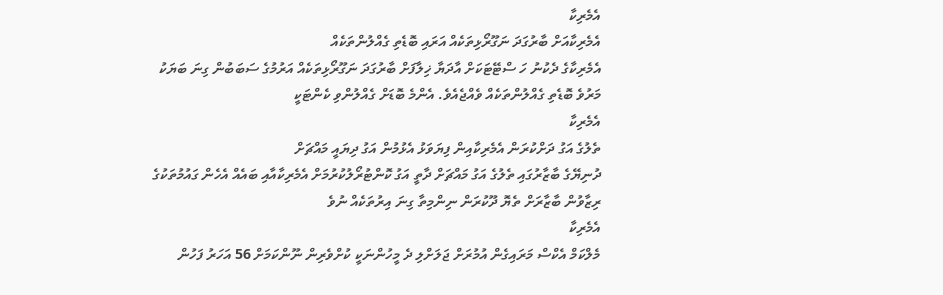އެމެރިކާ
އެމެރިކާއަށް ބާރުގަދަ ނަގޫރޯޅިތަކެއް އަރައި ބޮޑެތި ގެއްލުންތަކެއް
އެމެރިކާގެ ދެކުނު ހަ ސްޓޭޓަކަށް އާދަޔާ ޚިލާފަށް ބާރުގަދަ ނަގޫރޯޅިތަކެއް އަރުމުގެ ސަބަބުން ގިނަ ބަޔަކު މަރުވެ ބޮޑެތި ގެއްލުންތަކެއް ވެއްޖެއެވެ. އެންމެ ބޮޑަށް ގެއްލުންވި ކެންޓަކީ
އެމެރިކާ
ތެލުގެ އަގު ދަށްކުރަން އެމެރިކާއިން ފިޔަވަޅު އެޅުމުން އަގު ދިޔައީ މައްޗަށް
ދުނިޔޭގެ ބާޒާރުގައި ތެލުގެ އަގު މައްޗަށް ދާތީ އަގު ކޮންޓުރޯލުކުރުމަށް އެމެރިކާއާއި ބައެއް އެހެން ގައުމުތަކުގެ ރިޒާވުން ބާޒާރަށް ތެޔޮ ދޫކުރަން ނިންމިތާ ގިނަ އިރުތަކެއް ނުވެ
އެމެރިކާ
މެލްކަމް އެކްސް މަރައިގެން އުމުރަށް ޖަލަށްލި ދެ މީހުންނަކީ ކުށްވެރިން ނޫންކަމަށް 56 އަހަރު ފަހުން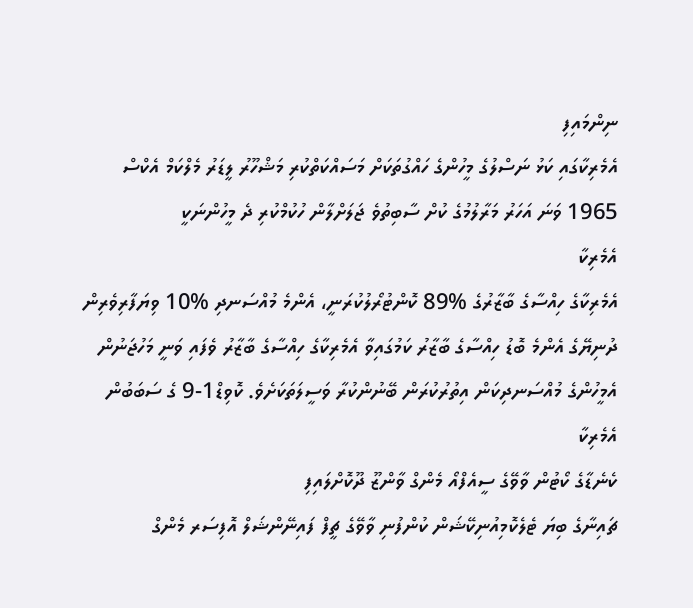ނިންމައިފި
އެމެރިކާގައި ކަޅު ނަސްލުގެ މީހުންގެ ހައްގުތަކަށް މަސައްކަތްކުރި މަޝްހޫރު ލީޑަރު މެލްކަމް އެކްސް 1965 ވަނަ އަހަރު މަރާލުމުގެ ކުށް ސާބިތުވެ ޖަލަށްލާން ހުކުމްކުރި ދެ މީހުންނަކީ
އެމެރިކާ
އެމެރިކާގެ ހިއްސާގެ ބާޒާރުގެ %89 ކޮންޓުރޯލުކުރަނީ، އެންމެ މުއްސަނދި %10 ވިޔަފާރިވެރިން
ދުނިޔޭގެ އެންމެ ބޮޑު ހިއްސާގެ ބާޒާރު ކަމުގައިވާ އެމެރިކާގެ ހިއްސާގެ ބާޒާރު ވެފައި ވަނީ މަހުޖަނުން އެމީހުންގެ މުއްސަނދިކަން އިތުރުކުރަން ބޭނުންކުރާ ވަސީލަތަކަށެވެ. ކޮވިޑް1-9 ގެ ސަބަބުން
އެމެރިކާ
ކެނެޑާގެ ކޯޓުން ވާވޭގެ ސީއެފްއޯ މެންގް ވާންޒޫ ދޫކޮށްލައިފި
ޗައިނާގެ ބިޔަ ޓެލެކޮމިއުނިކޭޝަން ކުންފުނި ވާވޭގެ ޗީފް ފައިނޭންޝަލް އޮފިސަރ މެންގް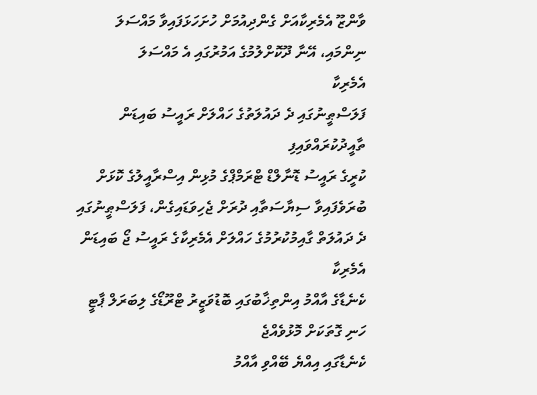ވާންޒޫ އެމެރިކާއަށް ގެންދިއުމަށް ހުށަހަޅަފައިވާ މައްސަލަ ނިންމައި، އޭނާ ދޫކޮށްލުމުގެ އަމުރުގައި އެ މައްސަލަ
އެމެރިކާ
ފަލަސްޠީނުގައި ދެ ދައުލަތުގެ ހައްލަށް ރައީސު ބައިޑަން ތާއީދުކުރައްވައިފި
ކުރީގެ ރައީސު ޑޮނާލްޑް ޓްރަމްޕްގެ މުޅިން އިސްރާއީލުގެ ކޮޅަށް ބުރަވެފައިވާ ސިޔާސަތާއި ދުރަށް ޖެހިވަޑައިގެން، ފަލަސްޠީނުގައި ދެ ދައުލަތް ގާއިމުކުރުމުގެ ހައްލަށް އެމެރިކާގެ ރައީސު ޖޯ ބައިޑަން
އެމެރިކާ
ކެނެޑާގެ އާއްމު އިންތިޚާބުގައި ބޮޑުވަޒީރު ޓްރޫޑޯގެ ލިބަރަލް ޕާޓީ ހަނި ގޮތަކަށް މޮޅުވެއްޖެ
ކެނެޑާގައި އިއްޔެ ބޭއްވި އާއްމު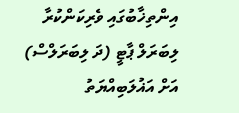އިންތިޚާބުގައި ވެރިކަންކުރާ ލިބަރަލް ޕާޓީ (ދަ ލިބަރަލްސް) އަށް އަޣުލަބިއްޔަތު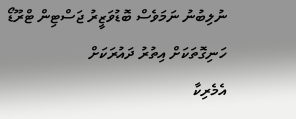ނުލިބުނު ނަމަވެސް ބޮޑުވަޒީރު ޖަސްޓިން ޓްރޫޑޯ ހަނިގޮތަކަށް އިތުރު ދައުރަކަށް
އެމެރިކާ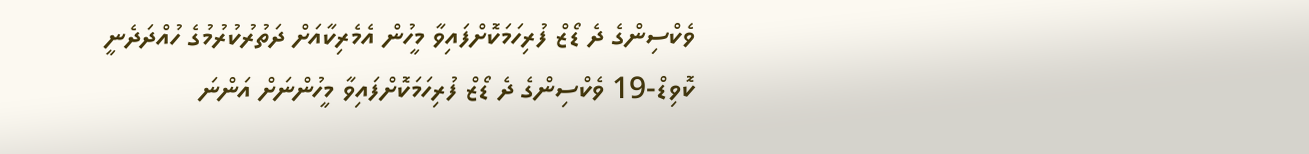ވެކްސިންގެ ދެ ޑޯޒް ފުރިހަމަކޮށްފައިވާ މީހުން އެމެރިކާއަށް ދަތުރުކުރުމުގެ ހުއްދަދެނީ
ކޮވިޑް-19 ވެކްސިންގެ ދެ ޑޯޒް ފުރިހަމަކޮށްފައިވާ މީހުންނަށް އަންނަ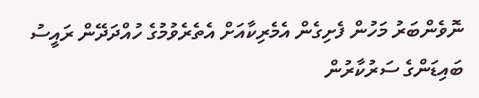ނޮވެންބަރު މަހުން ފެށިގެން އެމެރިކާއަށް އެތެރެވުމުގެ ހުއްދަދޭން ރައީސު ބައިޑަންގެ ސަރުކާރުން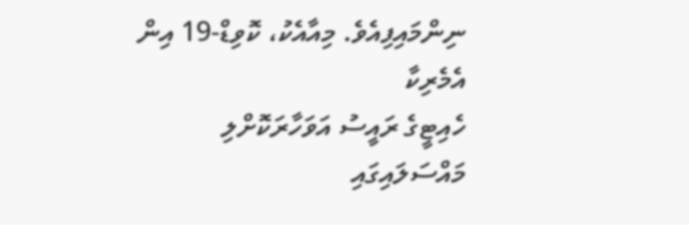ނިންމައިފިއެވެ. މިއާއެކު، ކޮވިޑް-19 އިން
އެމެރިކާ
ހެއިޓީގެ ރައީސު އަވަހާރަކޮށްލި މައްސަލައިގައި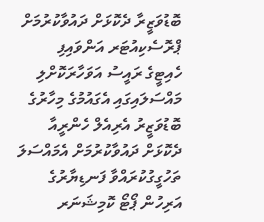ބޮޑުވަޒީރާ ދެކޮޅަށް ދައުވާކުރުމަށް ޕްރޮސެކިއުޓަރ އަންވައިފި
ހެއިޓީގެ ރައީސު އަވަހާރަކޮށްލި މައްސަލައިގައި އެގައުމުގެ މިހާރުގެ ބޮޑުވަޒީރު އެރިއެލް ހެންރީއާ ދެކޮޅަށް ދައުވާކުރުމަށް އެމައްސަލަ ތަހުގީގުކުރައްވާ ފަނޑިޔާރުގެ އަރިހުން ޕޯޓޯ ކޮމިޝަނަރ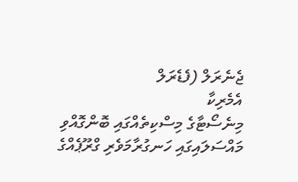ޖެނެރަލް (ފެޑެރަލް
އެމެރިކާ
މިނެސޯޓާގެ މިސްކިތެއްގައި ބޮންގޮއްވި މައްސަލައިގައި ހަނގުރާމަވެރި ގްރޫޕެއްގެ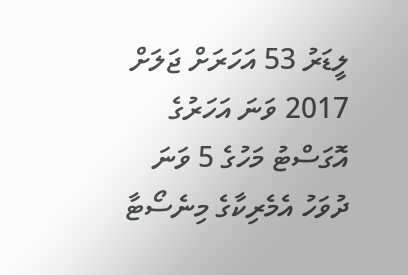ލީޑަރު 53 އަހަރަށް ޖަލަށް
2017 ވަނަ އަހަރުގެ އޮގަސްޓު މަހުގެ 5 ވަނަ ދުވަހު އެމެރިކާގެ މިނެސޯޓާ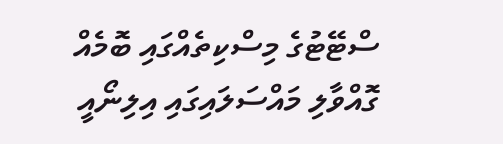ސްޓޭޓުގެ މިސްކިތެއްގައި ބޮމެއް ގޮއްވާލި މައްސަލައިގައި އިލިނޯއީ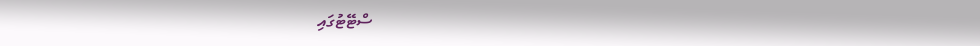ސްޓޭޓުގައި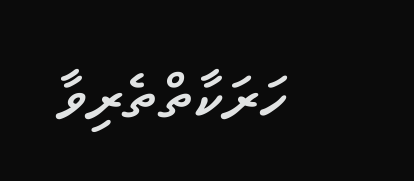ހަރަކާތްތެރިވާ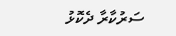ސަރުކާރާ ދެކޮޅު